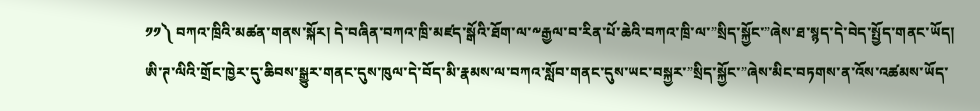༡༡༽ བཀའ་ཁྲིའི་མཚན་གནས་སྐོར། དེ་བཞིན་བཀའ་ཁྲི་མཛད་སྒོའི་ཐོག་ལ་༸རྒྱལ་བ་རིན་པོ་ཆེའི་བཀའ་ཁྲི་ལ་”སྲིད་སྐྱོང་”ཞེས་ཐ་སྙད་དེ་བེད་སྤྱོད་གནང་ཡོད། ཨི་ཊ་ལིའི་གྲོང་ཁྱེར་དུ་ཆིབས་སྒྱུར་གནང་དུས་ཁུལ་དེ་བོད་མི་རྣམས་ལ་བཀའ་སློབ་གནང་དུས་ཡང་བསྐྱར་”སྲིད་སྐྱོང་”ཞེས་མིང་བཏགས་ན་འོས་འཚམས་ཡོད་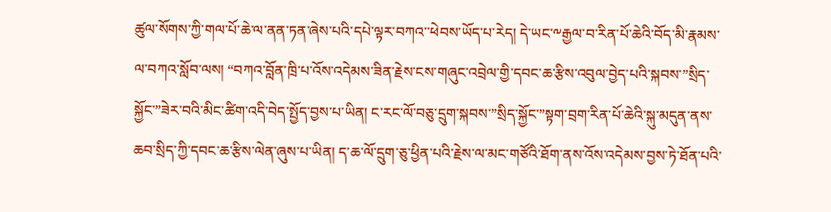ཚུལ་སོགས་ཀྱི་གལ་པོ་ཆེ་ལ་ནན་ཏན་ཞེས་པའི་དཔེ་ལྟར་བཀའ་་ཕེབས་ཡོད་པ་རེད། དེ་ཡང་༸རྒྱལ་བ་རིན་པོ་ཆེའི་བོད་མི་རྣམས་ལ་བཀའ་སློབ་ལས། “བཀའ་བློན་ཁྲི་པ་འོས་འདེམས་ཟིན་རྗེས་ངས་གཞུང་འབྲེལ་གྱི་དབང་ཆ་རྩིས་འབུལ་བྱེད་པའི་སྐབས་”སྲིད་སྐྱོང་”ཟེར་བའི་མིང་ཚིག་འདི་བེད་སྤྱོད་བྱས་པ་ཡིན། ང་རང་ལོ་བཅུ་དྲུག་སྐབས་”སྲིད་སྐྱོང་”སྟག་བྲག་རིན་པོ་ཆེའི་སྐུ་མདུན་ནས་ཆབ་སྲིད་ཀྱི་དབང་ཆ་རྩིས་ལེན་ཞུས་པ་ཡིན། ད་ཆ་ལོ་དྲུག་ཅུ་ཕྱིན་པའི་རྗེས་ལ་མང་གཙོའི་ཐོག་ནས་འོས་འདེམས་བྱས་ཏེ་ཐོན་པའི་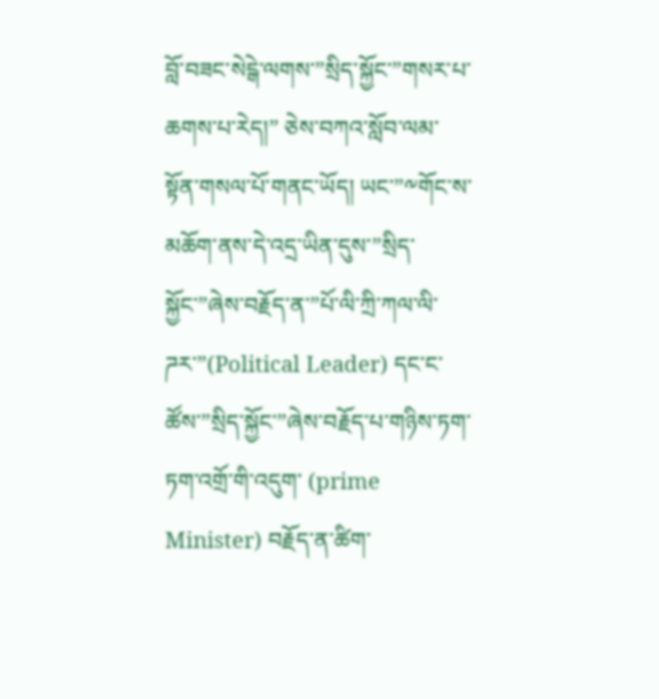བློ་བཟང་སེངྒེ་ལགས་”སྲིད་སྐྱོང་”གསར་པ་ཆགས་པ་རེད།” ཅེས་བཀའ་སློབ་ལམ་སྟོན་གསལ་པོ་གནང་ཡོད། ཡང་”༸གོང་ས་མཆོག་ནས་དེ་འདྲ་ཡིན་དུས་”སྲིད་སྐྱོང་”ཞེས་བརྗོད་ན་”པོ་ལི་ཀྲི་ཀལ་ལི་ཌར་”(Political Leader) དང་ང་ཚོས་”སྲིད་སྐྱོང་”ཞེས་བརྗོད་པ་གཉིས་ཏག་ཏག་འགྲོ་གི་འདུག་ (prime Minister) བརྗོད་ན་ཚིག་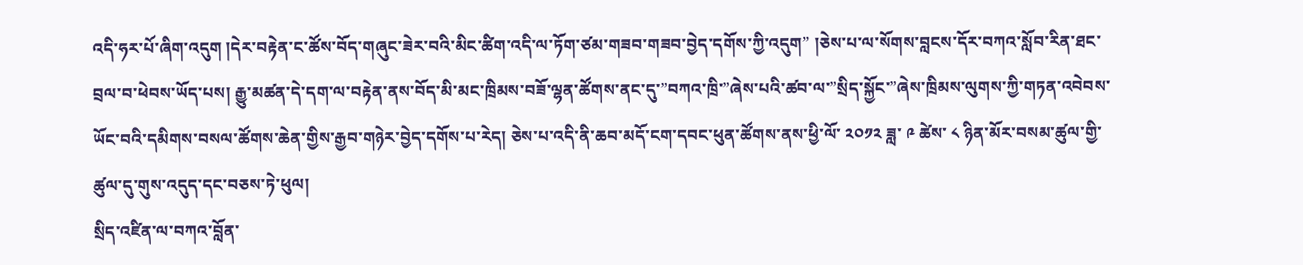འདི་ཧར་པོ་ཞིག་འདུག །དེར་བརྟེན་ང་ཚོས་བོད་གཞུང་ཟེར་བའི་མིང་ཚིག་འདི་ལ་ཏོག་ཙམ་གཟབ་གཟབ་བྱེད་དགོས་ཀྱི་འདུག” །ཅེས་པ་ལ་སོགས་བླངས་དོར་བཀའ་སློབ་རིན་ཐང་བྲལ་བ་ཕེབས་ཡོད་པས། རྒྱུ་མཚན་དེ་དག་ལ་བརྟེན་ནས་བོད་མི་མང་ཁྲིམས་བཟོ་ལྷན་ཚོགས་ནང་དུ་”བཀའ་ཁྲི་”ཞེས་པའི་ཚབ་ལ་”སྲིད་སྐྱོང་”ཞེས་ཁྲིམས་ལུགས་ཀྱི་གཏན་འབེབས་ཡོང་བའི་དམིགས་བསལ་ཚོགས་ཆེན་གྱིས་རྒྱབ་གཉེར་བྱེད་དགོས་པ་རེད། ཅེས་པ་འདི་ནི་ཆབ་མདོ་ངག་དབང་ཕུན་ཚོགས་ནས་ཕྱི་ལོ་ ༢༠༡༢ ཟླ་ ༩ ཚེས་ ༨ ཉིན་མོར་བསམ་ཚུལ་གྱི་ཚུལ་དུ་གུས་འདུད་དང་བཅས་ཏེ་ཕུལ།
སྲིད་འཛིན་ལ་བཀའ་བློན་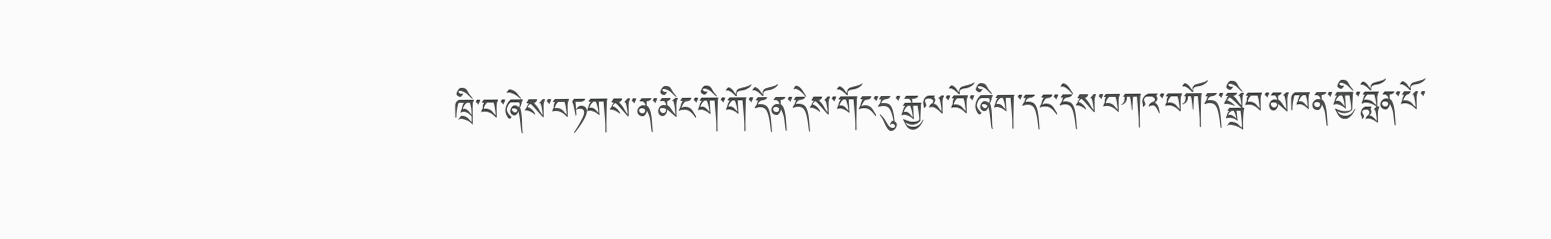ཁྲི་བ་ཞེས་བཏགས་ན་མིང་གི་གོ་དོན་དེས་གོང་དུ་རྒྱལ་བོ་ཞིག་དང་དེས་བཀའ་བཀོད་སྒྲིབ་མཁན་གྱི་བློན་པོ་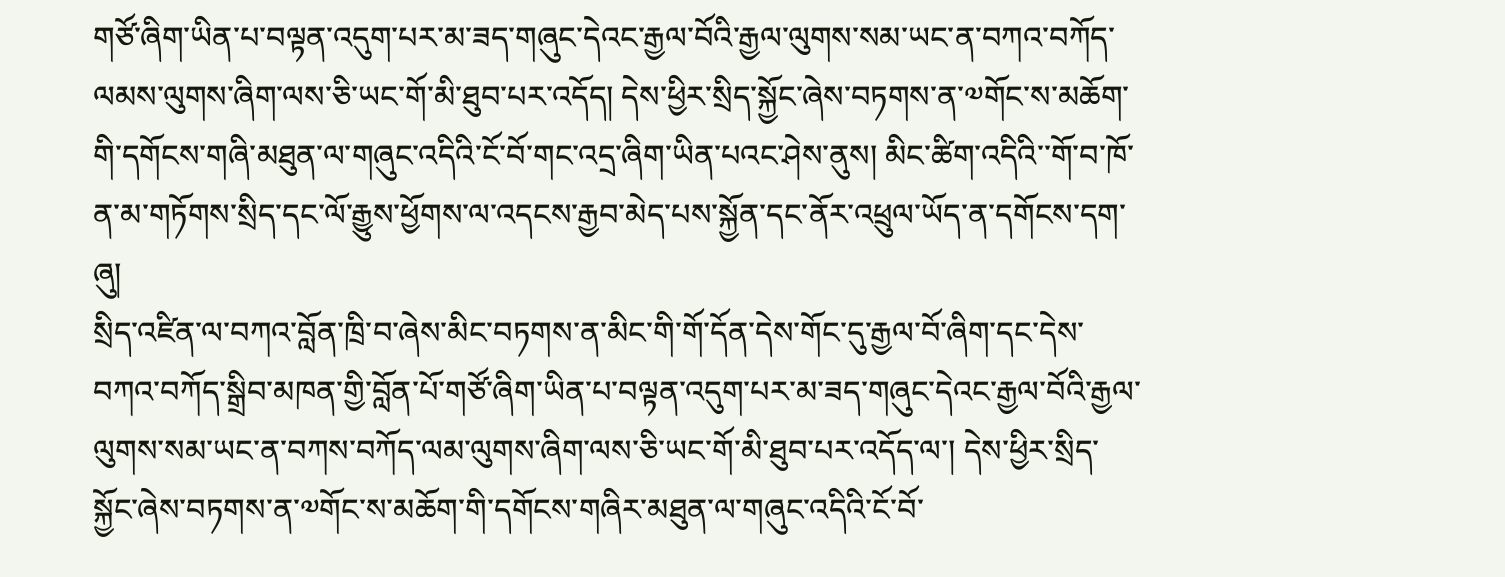གཙོ་ཞིག་ཡིན་པ་བལྟན་འདུག་པར་མ་ཟད་གཞུང་དེའང་རྒྱལ་བོའི་རྒྱལ་ལུགས་སམ་ཡང་ན་བཀའ་བཀོད་ལམས་ལུགས་ཞིག་ལས་ཅི་ཡང་གོ་མི་ཐུབ་པར་འདོད། དེས་ཕྱིར་སྲིད་སྐྱོང་ཞེས་བཏགས་ན་༧གོང་ས་མཆོག་གི་དགོངས་གཞི་མཐུན་ལ་གཞུང་འདིའི་ངོ་བོ་གང་འདྲ་ཞིག་ཡིན་པའང་ཤེས་ནུས། མིང་ཚིག་འདིའི་་གོ་བ་ཁོ་ན་མ་གཏོགས་སྲིད་དང་ལོ་རྒྱུས་ཕྱོགས་ལ་འདངས་རྒྱབ་མེད་པས་སྐྱོན་དང་ནོར་འཕྲུལ་ཡོད་ན་དགོངས་དག་ཞུ།
སྲིད་འཛིན་ལ་བཀའ་བློན་ཁྲི་བ་ཞེས་མིང་བཏགས་ན་མིང་གི་གོ་དོན་དེས་གོང་དུ་རྒྱལ་བོ་ཞིག་དང་དེས་བཀའ་བཀོད་སྒྲིབ་མཁན་གྱི་བློན་པོ་གཙོ་ཞིག་ཡིན་པ་བལྟན་འདུག་པར་མ་ཟད་གཞུང་དེའང་རྒྱལ་བོའི་རྒྱལ་ལུགས་སམ་ཡང་ན་བཀས་བཀོད་ལམ་ལུགས་ཞིག་ལས་ཅི་ཡང་གོ་མི་ཐུབ་པར་འདོད་ལ་། དེས་ཕྱིར་སྲིད་སྐྱོང་ཞེས་བཏགས་ན་༧གོང་ས་མཆོག་གི་དགོངས་གཞིར་མཐུན་ལ་གཞུང་འདིའི་ངོ་བོ་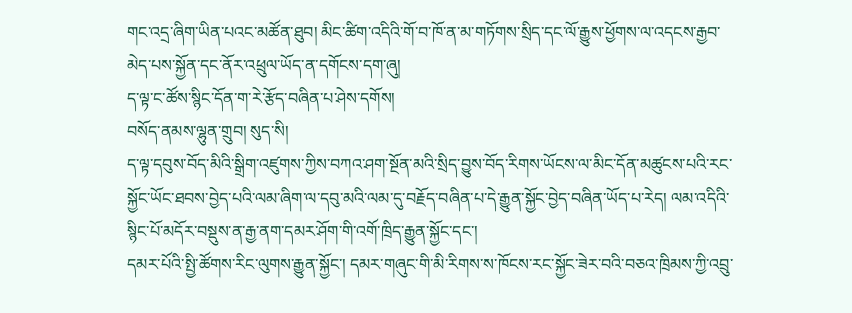གང་འདྲ་ཞིག་ཡིན་པའང་མཚོན་ཐུབ། མིང་ཚིག་འདིའི་གོ་བ་ཁོ་ན་མ་གཏོགས་སྲིད་དང་ལོ་རྒྱུས་ཕྱོགས་ལ་འདངས་རྒྱབ་མེད་པས་སྐྱོན་དང་ནོར་འཕྲུལ་ཡོད་ན་དགོངས་དག་ཞུ།
ད་ལྟ་ང་ཚོས་སྙིང་དོན་ག་རེ་རྩོད་བཞིན་པ་ཤེས་དགོས།
བསོད་ནམས་ལྷུན་གྲུབ། སུད་སི།
ད་ལྟ་དབུས་བོད་མིའི་སྒྲིག་འཛུགས་ཀྱིས་བཀའ་ཤག་སྔོན་མའི་སྲིད་བྱུས་བོད་རིགས་ཡོངས་ལ་མིང་དོན་མཚུངས་པའི་རང་སྐྱོང་ཡོང་ཐབས་བྱེད་པའི་ལམ་ཞིག་ལ་དབུ་མའི་ལམ་དུ་བརྗོད་བཞིན་པ་དེ་རྒྱུན་སྐྱོང་བྱེད་བཞིན་ཡོད་པ་རེད། ལམ་འདིའི་སྙིང་པོ་མདོར་བསྡུས་ན་རྒྱ་ནག་དམར་ཤོག་གི་འགོ་ཁྲིད་རྒྱུན་སྐྱོང་དང་།
དམར་པོའི་སྤྱི་ཚོགས་རིང་ལུགས་རྒྱུན་སྐྱོང་། དམར་གཞུང་གི་མི་རིགས་ས་ཁོངས་རང་སྐྱོང་ཟེར་བའི་བཅའ་ཁྲིམས་ཀྱི་འབྲུ་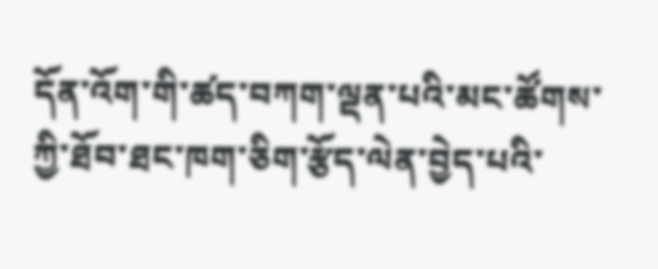དོན་འོག་གི་ཚད་བཀག་ལྡན་པའི་མང་ཚོགས་ཀྱི་ཐོབ་ཐང་ཁག་ཅིག་རྩོད་ལེན་བྱེད་པའི་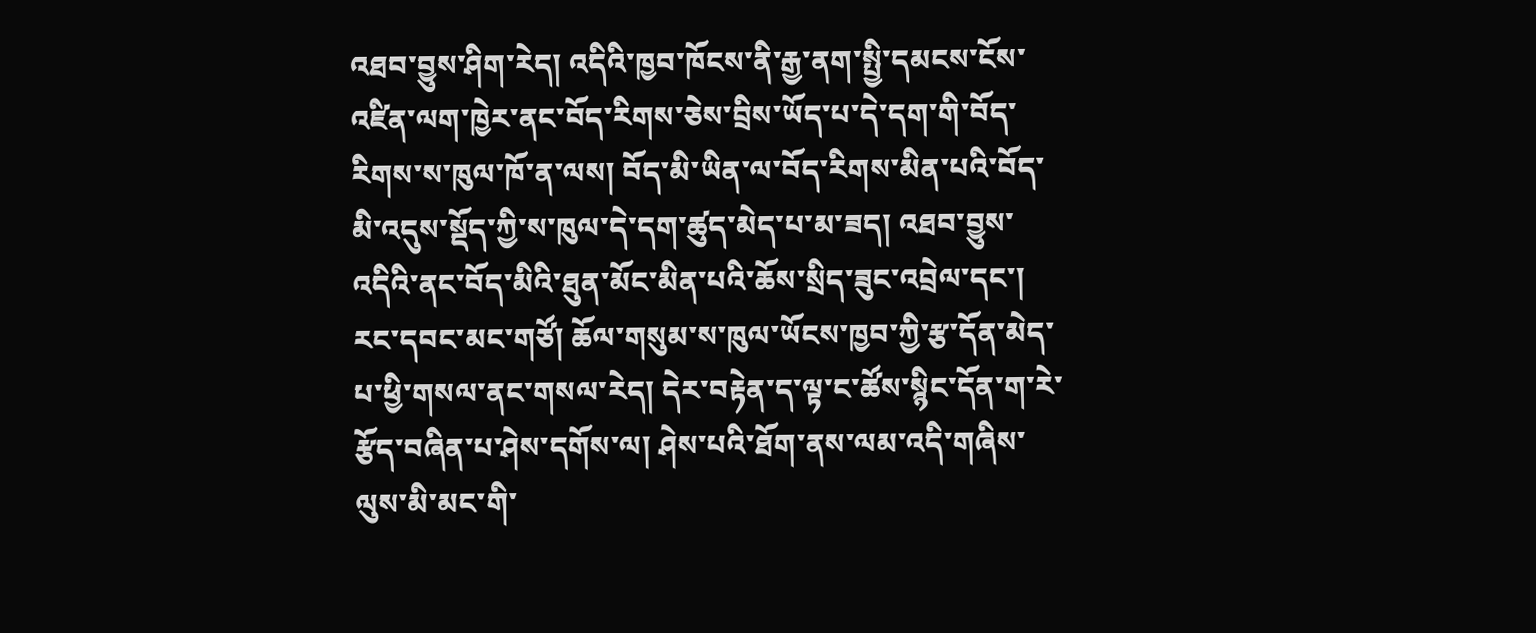འཐབ་བྱུས་ཤིག་རེད། འདིའི་ཁྱབ་ཁོངས་ནི་རྒྱ་ནག་སྤྱི་དམངས་ངོས་འཛིན་ལག་ཁྱེར་ནང་བོད་རིགས་ཅེས་བྲིས་ཡོད་པ་དེ་དག་གི་བོད་རིགས་ས་ཁུལ་ཁོ་ན་ལས། བོད་མི་ཡིན་ལ་བོད་རིགས་མིན་པའི་བོད་མི་འདུས་སྡོད་ཀྱི་ས་ཁུལ་དེ་དག་ཚུད་མེད་པ་མ་ཟད། འཐབ་བྱུས་འདིའི་ནང་བོད་མིའི་ཐུན་མོང་མིན་པའི་ཆོས་སྲིད་ཟུང་འབྲེལ་དང་། རང་དབང་མང་གཙོ། ཆོལ་གསུམ་ས་ཁུལ་ཡོངས་ཁྱབ་ཀྱི་རྩ་དོན་མེད་པ་ཕྱི་གསལ་ནང་གསལ་རེད། དེར་བརྟེན་ད་ལྟ་ང་ཚོས་སྙིང་དོན་ག་རེ་རྩོད་བཞིན་པ་ཤེས་དགོས་ལ། ཤེས་པའི་ཐོག་ནས་ལམ་འདི་གཞིས་ལུས་མི་མང་གི་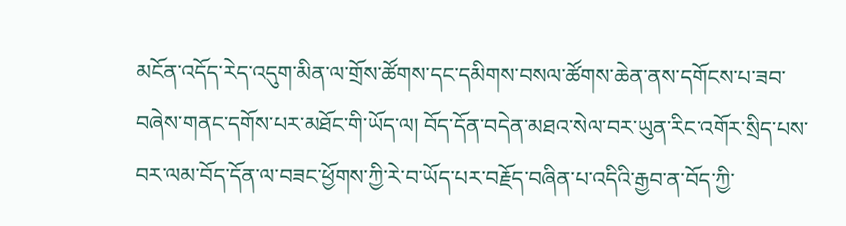མངོན་འདོད་རེད་འདུག་མིན་ལ་གྲོས་ཚོགས་དང་དམིགས་བསལ་ཚོགས་ཆེན་ནས་དགོངས་པ་ཟབ་བཞེས་གནང་དགོས་པར་མཐོང་གི་ཡོད་ལ། བོད་དོན་བདེན་མཐའ་སེལ་བར་ཡུན་རིང་འགོར་སྲིད་པས་བར་ལམ་བོད་དོན་ལ་བཟང་ཕྱོགས་ཀྱི་རེ་བ་ཡོད་པར་བརྗོད་བཞིན་པ་འདིའི་རྒྱབ་ན་བོད་ཀྱི་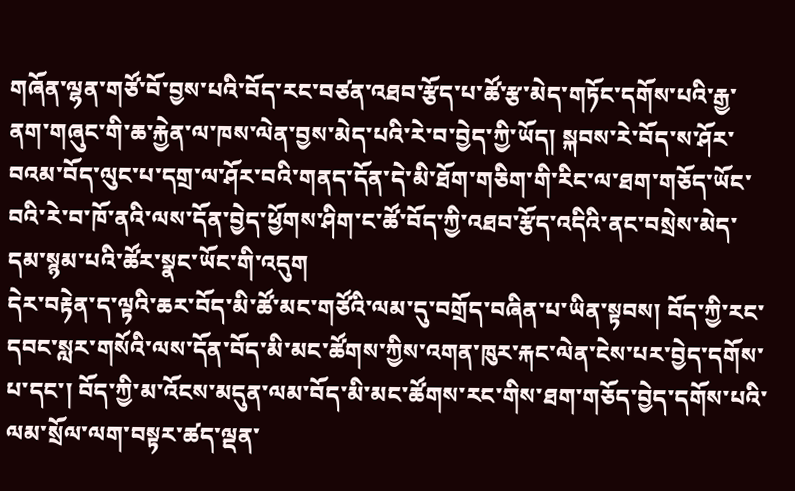གཞོན་ལྷན་གཙོ་བོ་བྱས་པའི་བོད་རང་བཙན་འཐབ་རྩོད་པ་ཚོ་རྩ་མེད་གཏོང་དགོས་པའི་རྒྱ་ནག་གཞུང་གི་ཆ་རྐྱེན་ལ་ཁས་ལེན་བྱས་མེད་པའི་རེ་བ་བྱེད་ཀྱི་ཡོད། སྐབས་རེ་བོད་ས་ཤོར་བའམ་བོད་ལུང་པ་དགྲ་ལ་ཤོར་བའི་གནད་དོན་དེ་མི་ཐོག་གཅིག་གི་རིང་ལ་ཐག་གཅོད་ཡོང་བའི་རེ་བ་ཁོ་ནའི་ལས་དོན་བྱེད་ཕྱོགས་ཤིག་ང་ཚོ་བོད་ཀྱི་འཐབ་རྩོད་འདིའི་ནང་བསྲེས་མེད་དམ་སྙམ་པའི་ཚོར་སྣང་ཡོང་གི་འདུག
དེར་བརྟེན་ད་ལྟའི་ཆར་བོད་མི་ཚོ་མང་གཙོའི་ལམ་དུ་བགྲོད་བཞིན་པ་ཡིན་སྟབས། བོད་ཀྱི་རང་དབང་སླར་གསོའི་ལས་དོན་བོད་མི་མང་ཚོགས་ཀྱིས་འགན་ཁུར་རྐང་ལེན་ངེས་པར་བྱེད་དགོས་པ་དང་། བོད་ཀྱི་མ་འོངས་མདུན་ལམ་བོད་མི་མང་ཚོགས་རང་གིས་ཐག་གཅོད་བྱེད་དགོས་པའི་ལམ་སྲོལ་ལག་བསྟར་ཚད་ལྡན་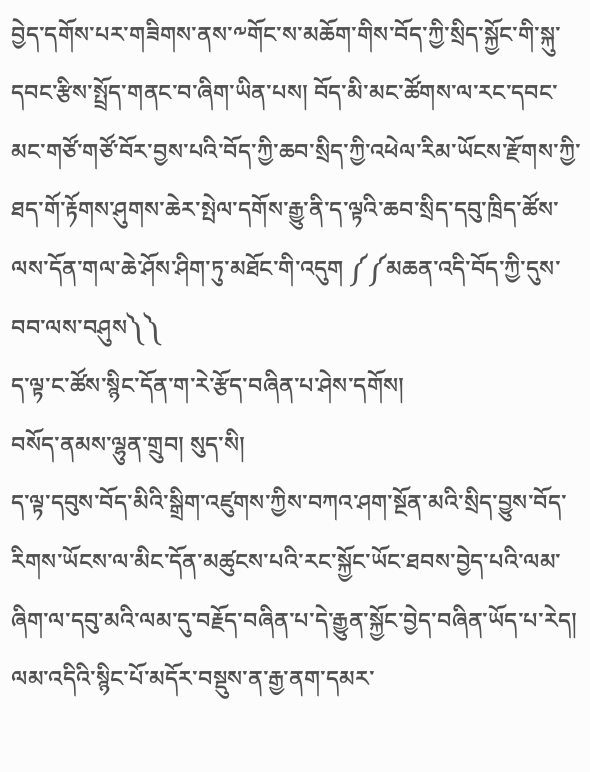བྱེད་དགོས་པར་གཟིགས་ནས་༸གོང་ས་མཆོག་གིས་བོད་ཀྱི་སྲིད་སྐྱོང་གི་སྐུ་དབང་རྩིས་སྤྲོད་གནང་བ་ཞིག་ཡིན་པས། བོད་མི་མང་ཚོགས་ལ་རང་དབང་མང་གཙོ་གཙོ་བོར་བྱས་པའི་བོད་ཀྱི་ཆབ་སྲིད་ཀྱི་འཕེལ་རིམ་ཡོངས་རྫོགས་ཀྱི་ཐད་གོ་རྟོགས་ཤུགས་ཆེར་སྤེལ་དགོས་རྒྱུ་ནི་ད་ལྟའི་ཆབ་སྲིད་དབུ་ཁྲིད་ཚོས་ལས་དོན་གལ་ཆེ་ཤོས་ཤིག་ཏུ་མཐོང་གི་འདུག ༼༼མཆན་འདི་བོད་ཀྱི་དུས་བབ་ལས་བཤུས༽༽
ད་ལྟ་ང་ཚོས་སྙིང་དོན་ག་རེ་རྩོད་བཞིན་པ་ཤེས་དགོས།
བསོད་ནམས་ལྷུན་གྲུབ། སུད་སི།
ད་ལྟ་དབུས་བོད་མིའི་སྒྲིག་འཛུགས་ཀྱིས་བཀའ་ཤག་སྔོན་མའི་སྲིད་བྱུས་བོད་རིགས་ཡོངས་ལ་མིང་དོན་མཚུངས་པའི་རང་སྐྱོང་ཡོང་ཐབས་བྱེད་པའི་ལམ་ཞིག་ལ་དབུ་མའི་ལམ་དུ་བརྗོད་བཞིན་པ་དེ་རྒྱུན་སྐྱོང་བྱེད་བཞིན་ཡོད་པ་རེད། ལམ་འདིའི་སྙིང་པོ་མདོར་བསྡུས་ན་རྒྱ་ནག་དམར་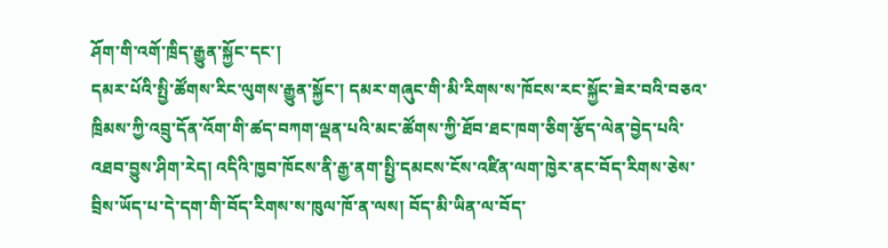ཤོག་གི་འགོ་ཁྲིད་རྒྱུན་སྐྱོང་དང་།
དམར་པོའི་སྤྱི་ཚོགས་རིང་ལུགས་རྒྱུན་སྐྱོང་། དམར་གཞུང་གི་མི་རིགས་ས་ཁོངས་རང་སྐྱོང་ཟེར་བའི་བཅའ་ཁྲིམས་ཀྱི་འབྲུ་དོན་འོག་གི་ཚད་བཀག་ལྡན་པའི་མང་ཚོགས་ཀྱི་ཐོབ་ཐང་ཁག་ཅིག་རྩོད་ལེན་བྱེད་པའི་འཐབ་བྱུས་ཤིག་རེད། འདིའི་ཁྱབ་ཁོངས་ནི་རྒྱ་ནག་སྤྱི་དམངས་ངོས་འཛིན་ལག་ཁྱེར་ནང་བོད་རིགས་ཅེས་བྲིས་ཡོད་པ་དེ་དག་གི་བོད་རིགས་ས་ཁུལ་ཁོ་ན་ལས། བོད་མི་ཡིན་ལ་བོད་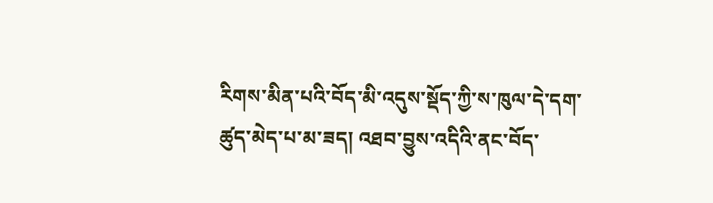རིགས་མིན་པའི་བོད་མི་འདུས་སྡོད་ཀྱི་ས་ཁུལ་དེ་དག་ཚུད་མེད་པ་མ་ཟད། འཐབ་བྱུས་འདིའི་ནང་བོད་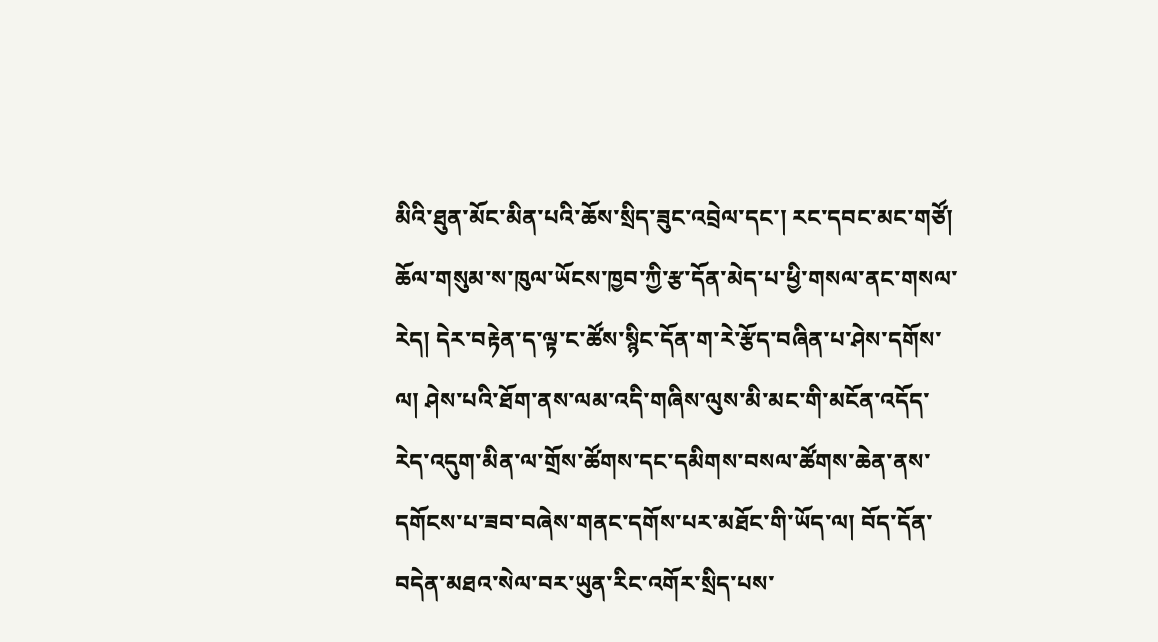མིའི་ཐུན་མོང་མིན་པའི་ཆོས་སྲིད་ཟུང་འབྲེལ་དང་། རང་དབང་མང་གཙོ། ཆོལ་གསུམ་ས་ཁུལ་ཡོངས་ཁྱབ་ཀྱི་རྩ་དོན་མེད་པ་ཕྱི་གསལ་ནང་གསལ་རེད། དེར་བརྟེན་ད་ལྟ་ང་ཚོས་སྙིང་དོན་ག་རེ་རྩོད་བཞིན་པ་ཤེས་དགོས་ལ། ཤེས་པའི་ཐོག་ནས་ལམ་འདི་གཞིས་ལུས་མི་མང་གི་མངོན་འདོད་རེད་འདུག་མིན་ལ་གྲོས་ཚོགས་དང་དམིགས་བསལ་ཚོགས་ཆེན་ནས་དགོངས་པ་ཟབ་བཞེས་གནང་དགོས་པར་མཐོང་གི་ཡོད་ལ། བོད་དོན་བདེན་མཐའ་སེལ་བར་ཡུན་རིང་འགོར་སྲིད་པས་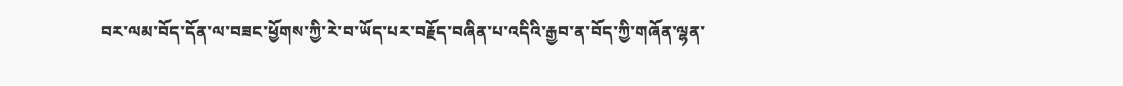བར་ལམ་བོད་དོན་ལ་བཟང་ཕྱོགས་ཀྱི་རེ་བ་ཡོད་པར་བརྗོད་བཞིན་པ་འདིའི་རྒྱབ་ན་བོད་ཀྱི་གཞོན་ལྷན་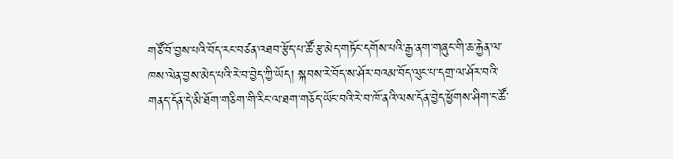གཙོ་བོ་བྱས་པའི་བོད་རང་བཙན་འཐབ་རྩོད་པ་ཚོ་རྩ་མེད་གཏོང་དགོས་པའི་རྒྱ་ནག་གཞུང་གི་ཆ་རྐྱེན་ལ་ཁས་ལེན་བྱས་མེད་པའི་རེ་བ་བྱེད་ཀྱི་ཡོད། སྐབས་རེ་བོད་ས་ཤོར་བའམ་བོད་ལུང་པ་དགྲ་ལ་ཤོར་བའི་གནད་དོན་དེ་མི་ཐོག་གཅིག་གི་རིང་ལ་ཐག་གཅོད་ཡོང་བའི་རེ་བ་ཁོ་ནའི་ལས་དོན་བྱེད་ཕྱོགས་ཤིག་ང་ཚོ་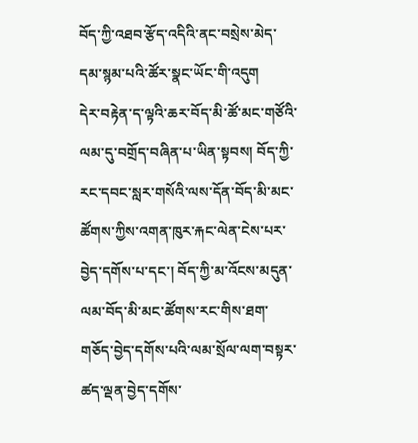བོད་ཀྱི་འཐབ་རྩོད་འདིའི་ནང་བསྲེས་མེད་དམ་སྙམ་པའི་ཚོར་སྣང་ཡོང་གི་འདུག
དེར་བརྟེན་ད་ལྟའི་ཆར་བོད་མི་ཚོ་མང་གཙོའི་ལམ་དུ་བགྲོད་བཞིན་པ་ཡིན་སྟབས། བོད་ཀྱི་རང་དབང་སླར་གསོའི་ལས་དོན་བོད་མི་མང་ཚོགས་ཀྱིས་འགན་ཁུར་རྐང་ལེན་ངེས་པར་བྱེད་དགོས་པ་དང་། བོད་ཀྱི་མ་འོངས་མདུན་ལམ་བོད་མི་མང་ཚོགས་རང་གིས་ཐག་གཅོད་བྱེད་དགོས་པའི་ལམ་སྲོལ་ལག་བསྟར་ཚད་ལྡན་བྱེད་དགོས་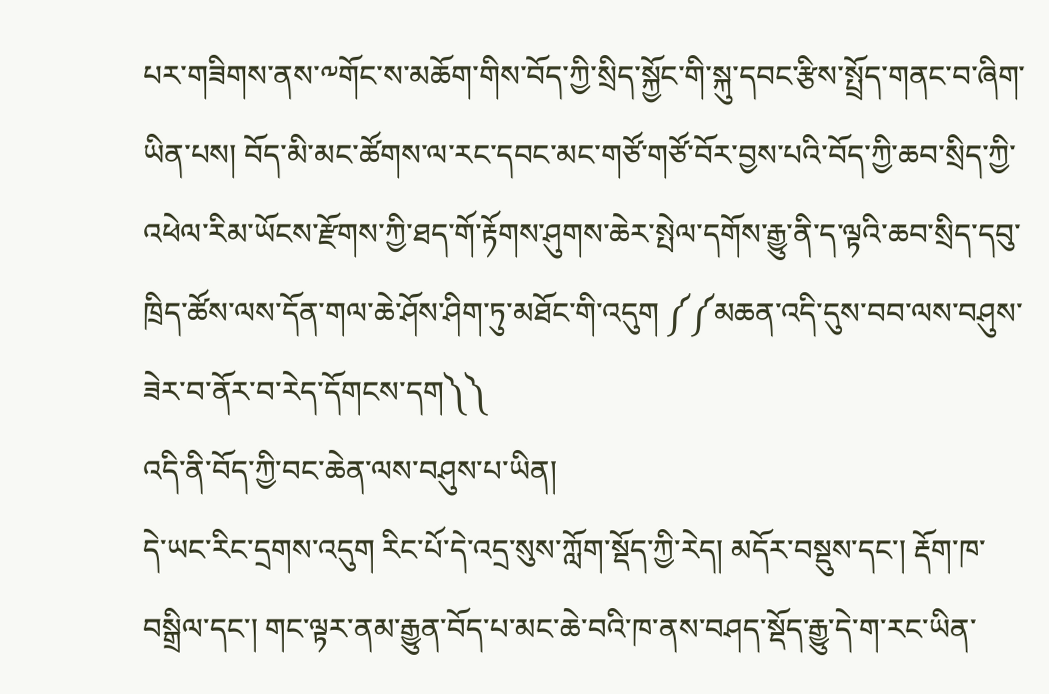པར་གཟིགས་ནས་༸གོང་ས་མཆོག་གིས་བོད་ཀྱི་སྲིད་སྐྱོང་གི་སྐུ་དབང་རྩིས་སྤྲོད་གནང་བ་ཞིག་ཡིན་པས། བོད་མི་མང་ཚོགས་ལ་རང་དབང་མང་གཙོ་གཙོ་བོར་བྱས་པའི་བོད་ཀྱི་ཆབ་སྲིད་ཀྱི་འཕེལ་རིམ་ཡོངས་རྫོགས་ཀྱི་ཐད་གོ་རྟོགས་ཤུགས་ཆེར་སྤེལ་དགོས་རྒྱུ་ནི་ད་ལྟའི་ཆབ་སྲིད་དབུ་ཁྲིད་ཚོས་ལས་དོན་གལ་ཆེ་ཤོས་ཤིག་ཏུ་མཐོང་གི་འདུག ༼༼མཆན་འདི་དུས་བབ་ལས་བཤུས་ཟེར་བ་ནོར་བ་རེད་དོགངས་དག༽༽
འདི་ནི་བོད་ཀྱི་བང་ཆེན་ལས་བཤུས་པ་ཡིན།
དེ་ཡང་རིང་དྲགས་འདུག རིང་པོ་དེ་འདྲ་སུས་ཀློག་སྡོད་ཀྱི་རེད། མདོར་བསྡུས་དང་། རྡོག་ཁ་བསྒྲིལ་དང་། གང་ལྟར་ནམ་རྒྱུན་བོད་པ་མང་ཆེ་བའི་ཁ་ནས་བཤད་སྡོད་རྒྱུ་དེ་ག་རང་ཡིན་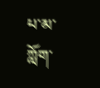པ་མ་ཀློག་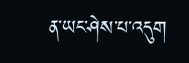ན་ཡང་ཤེས་པ་འདུག